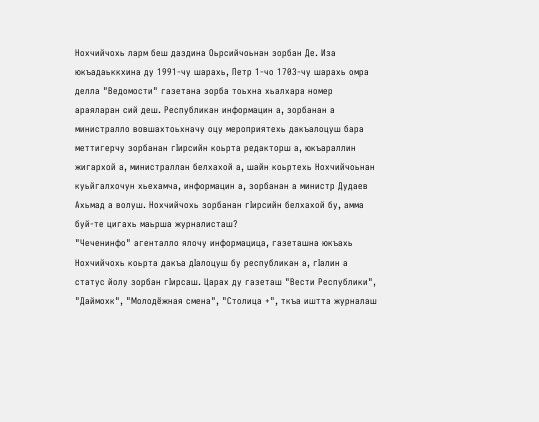Нохчийчохь ларм беш даздина Оьрсийчоьнан зорбан Де. Иза юкъадаьккхина ду 1991-чу шарахь, Петр 1-чо 1703-чу шарахь омра делла "Ведомости" газетана зорба тоьхна хьалхара номер араяларан сий деш. Республикан информацин а, зорбанан а министралло вовшахтоьхначу оцу мероприятехь дакъалоцуш бара меттигерчу зорбанан гIирсийн коьрта редакторш а, юкъараллин жигархой а, министраллан белхахой а, шайн коьртехь Нохчийчоьнан куьйгалхочун хьехамча, информацин а, зорбанан а министр Дудаев Ахьмад а волуш. Нохчийчохь зорбанан гIирсийн белхахой бу, амма буй-те цигахь маьрша журналисташ?
"Чеченинфо" агенталло ялочу информацица, газеташна юкъахь Нохчийчохь коьрта дакъа дIалоцуш бу республикан а, гIалин а статус йолу зорбан гIирсаш. Царах ду газеташ "Вести Республики", "Даймохк", "Молодёжная смена", "Столица +", ткъа иштта журналаш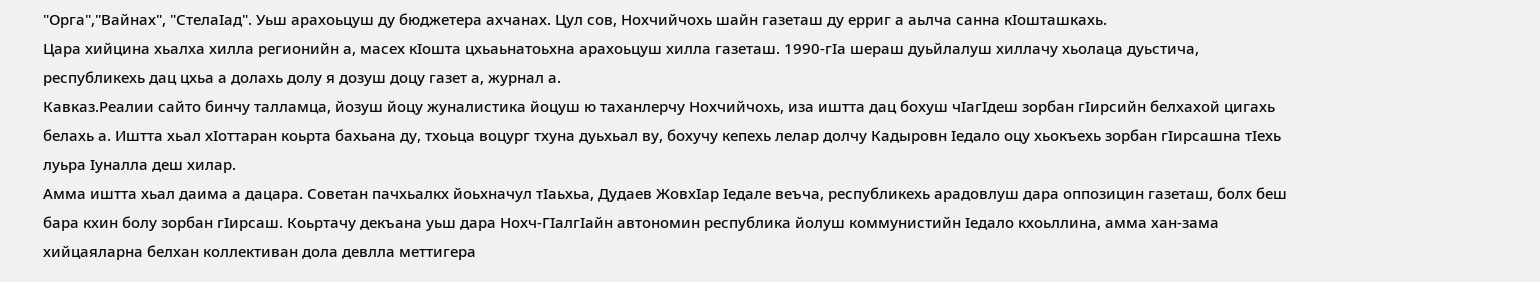"Орга","Вайнах", "СтелаIад". Уьш арахоьцуш ду бюджетера ахчанах. Цул сов, Нохчийчохь шайн газеташ ду ерриг а аьлча санна кIошташкахь.
Цара хийцина хьалха хилла регионийн а, масех кIошта цхьаьнатоьхна арахоьцуш хилла газеташ. 1990-гIа шераш дуьйлалуш хиллачу хьолаца дуьстича, республикехь дац цхьа а долахь долу я дозуш доцу газет а, журнал а.
Кавказ.Реалии сайто бинчу талламца, йозуш йоцу жуналистика йоцуш ю таханлерчу Нохчийчохь, иза иштта дац бохуш чIагIдеш зорбан гIирсийн белхахой цигахь белахь а. Иштта хьал хIоттаран коьрта бахьана ду, тхоьца воцург тхуна дуьхьал ву, бохучу кепехь лелар долчу Кадыровн Iедало оцу хьокъехь зорбан гIирсашна тIехь луьра Iуналла деш хилар.
Амма иштта хьал даима а дацара. Советан пачхьалкх йоьхначул тIаьхьа, Дудаев ЖовхIар Iедале веъча, республикехь арадовлуш дара оппозицин газеташ, болх беш бара кхин болу зорбан гIирсаш. Коьртачу декъана уьш дара Нохч-ГIалгIайн автономин республика йолуш коммунистийн Iедало кхоьллина, амма хан-зама хийцаяларна белхан коллективан дола девлла меттигера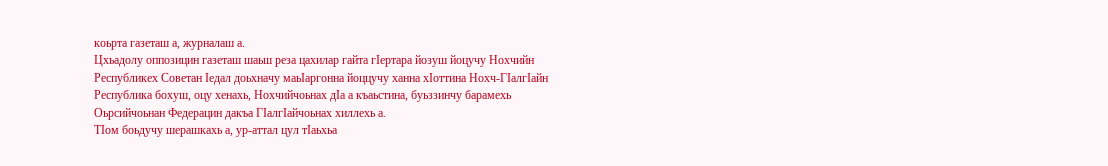коьрта газеташ а, журналаш а.
Цхьадолу оппозицин газеташ шаьш реза цахилар гайта гIертара йозуш йоцучу Нохчийн Республикех Советан Iедал доьхначу маьIаргонна йоццучу ханна хIоттина Нохч-ГIалгIайн Республика бохуш, оцу хенахь, Нохчийчоьнах дIа а къаьстина, буьззинчу барамехь Оьрсийчоьнан Федерацин дакъа ГIалгIайчоьнах хиллехь а.
ТIом боьдучу шерашкахь а, ур-аттал цул тIаьхьа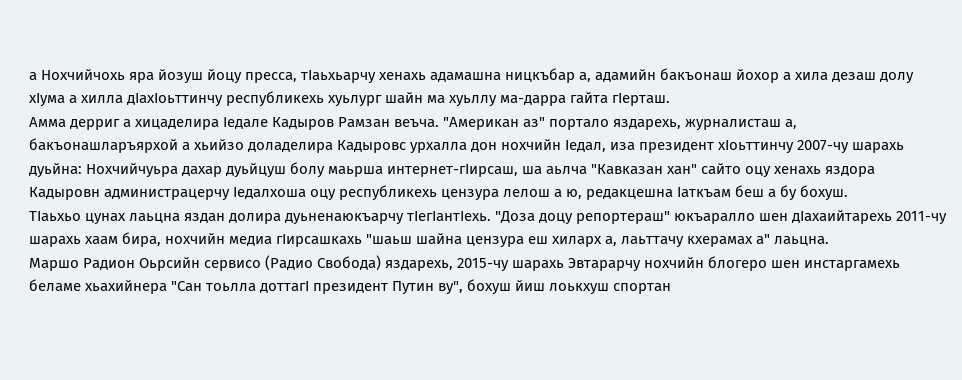а Нохчийчохь яра йозуш йоцу пресса, тIаьхьарчу хенахь адамашна ницкъбар а, адамийн бакъонаш йохор а хила дезаш долу хIума а хилла дIахIоьттинчу республикехь хуьлург шайн ма хуьллу ма-дарра гайта гIерташ.
Амма дерриг а хицаделира Iедале Кадыров Рамзан веъча. "Американ аз" портало яздарехь, журналисташ а, бакъонашларъярхой а хьийзо доладелира Кадыровс урхалла дон нохчийн Iедал, иза президент хIоьттинчу 2007-чу шарахь дуьйна: Нохчийчуьра дахар дуьйцуш болу маьрша интернет-гIирсаш, ша аьлча "Кавказан хан" сайто оцу хенахь яздора Кадыровн администрацерчу Iедалхоша оцу республикехь цензура лелош а ю, редакцешна Iаткъам беш а бу бохуш.
ТIаьхьо цунах лаьцна яздан долира дуьненаюкъарчу тIегIантIехь. "Доза доцу репортераш" юкъаралло шен дIахаийтарехь 2011-чу шарахь хаам бира, нохчийн медиа гIирсашкахь "шаьш шайна цензура еш хиларх а, лаьттачу кхерамах а" лаьцна.
Маршо Радион Оьрсийн сервисо (Радио Свобода) яздарехь, 2015-чу шарахь Эвтарарчу нохчийн блогеро шен инстаргамехь беламе хьахийнера "Сан тоьлла доттагI президент Путин ву", бохуш йиш лоькхуш спортан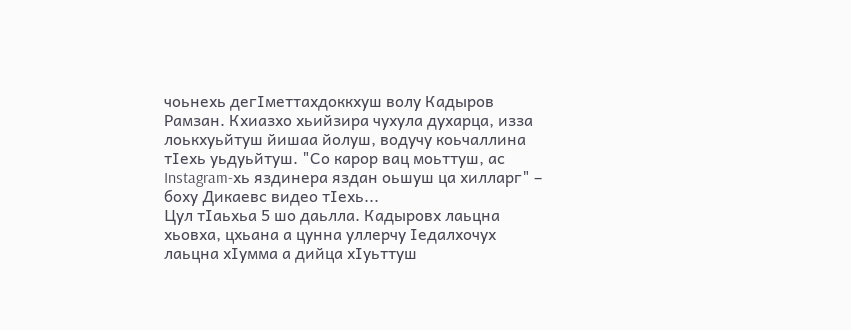чоьнехь дегIметтахдоккхуш волу Кадыров Рамзан. Кхиазхо хьийзира чухула духарца, изза лоькхуьйтуш йишаа йолуш, водучу коьчаллина тIехь уьдуьйтуш. "Со карор вац моьттуш, ас Instagram-хь яздинера яздан оьшуш ца хилларг" – боху Дикаевс видео тIехь...
Цул тIаьхьа 5 шо даьлла. Кадыровх лаьцна хьовха, цхьана а цунна уллерчу Iедалхочух лаьцна хIумма а дийца хIуьттуш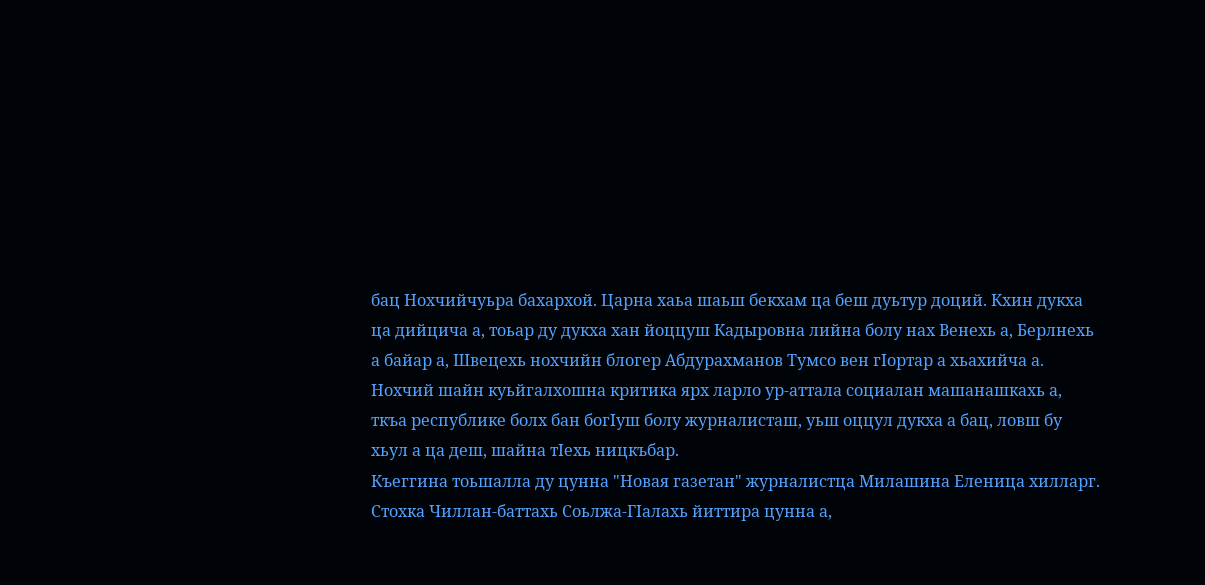бац Нохчийчуьра бахархой. Царна хаьа шаьш бекхам ца беш дуьтур доций. Кхин дукха ца дийцича а, тоьар ду дукха хан йоццуш Кадыровна лийна болу нах Венехь а, Берлнехь а байар а, Швецехь нохчийн блогер Абдурахманов Тумсо вен гIортар а хьахийча а.
Нохчий шайн куьйгалхошна критика ярх ларло ур-аттала социалан машанашкахь а, ткъа республике болх бан богIуш болу журналисташ, уьш оццул дукха а бац, ловш бу хьул а ца деш, шайна тIехь ницкъбар.
Къеггина тоьшалла ду цунна "Новая газетан" журналистца Милашина Еленица хилларг. Стохка Чиллан-баттахь Соьлжа-ГIалахь йиттира цунна а,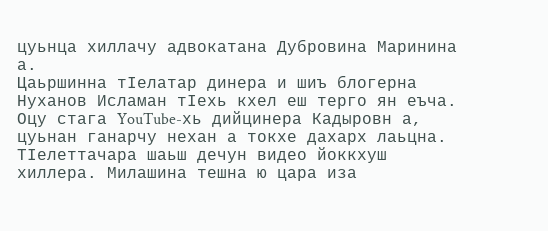цуьнца хиллачу адвокатана Дубровина Маринина а.
Цаьршинна тIелатар динера и шиъ блогерна Нуханов Исламан тIехь кхел еш терго ян еъча. Оцу стага YouTube-хь дийцинера Кадыровн а, цуьнан ганарчу нехан а токхе дахарх лаьцна. ТIелеттачара шаьш дечун видео йоккхуш хиллера. Милашина тешна ю цара иза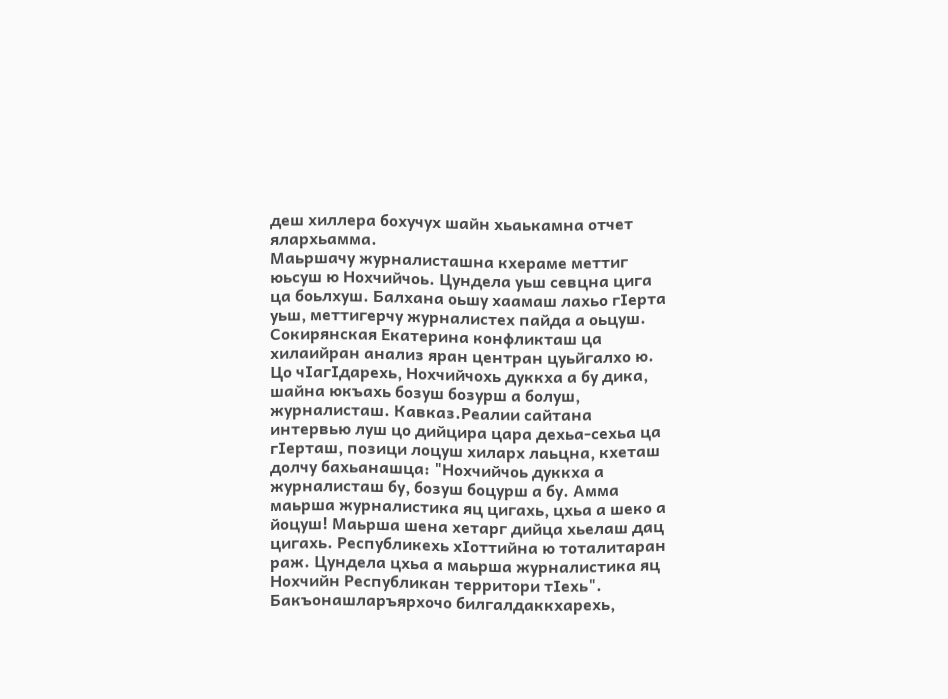деш хиллера бохучух шайн хьаькамна отчет ялархьамма.
Маьршачу журналисташна кхераме меттиг юьсуш ю Нохчийчоь. Цундела уьш севцна цига ца боьлхуш. Балхана оьшу хаамаш лахьо гIерта уьш, меттигерчу журналистех пайда а оьцуш.
Сокирянская Екатерина конфликташ ца хилаийран анализ яран центран цуьйгалхо ю. Цо чIагIдарехь, Нохчийчохь дуккха а бу дика, шайна юкъахь бозуш бозурш а болуш, журналисташ. Кавказ.Реалии сайтана интервью луш цо дийцира цара дехьа-сехьа ца гIерташ, позици лоцуш хиларх лаьцна, кхеташ долчу бахьанашца: "Нохчийчоь дуккха а журналисташ бу, бозуш боцурш а бу. Амма маьрша журналистика яц цигахь, цхьа а шеко а йоцуш! Маьрша шена хетарг дийца хьелаш дац цигахь. Республикехь хIоттийна ю тоталитаран раж. Цундела цхьа а маьрша журналистика яц Нохчийн Республикан территори тIехь".
Бакъонашларъярхочо билгалдаккхарехь,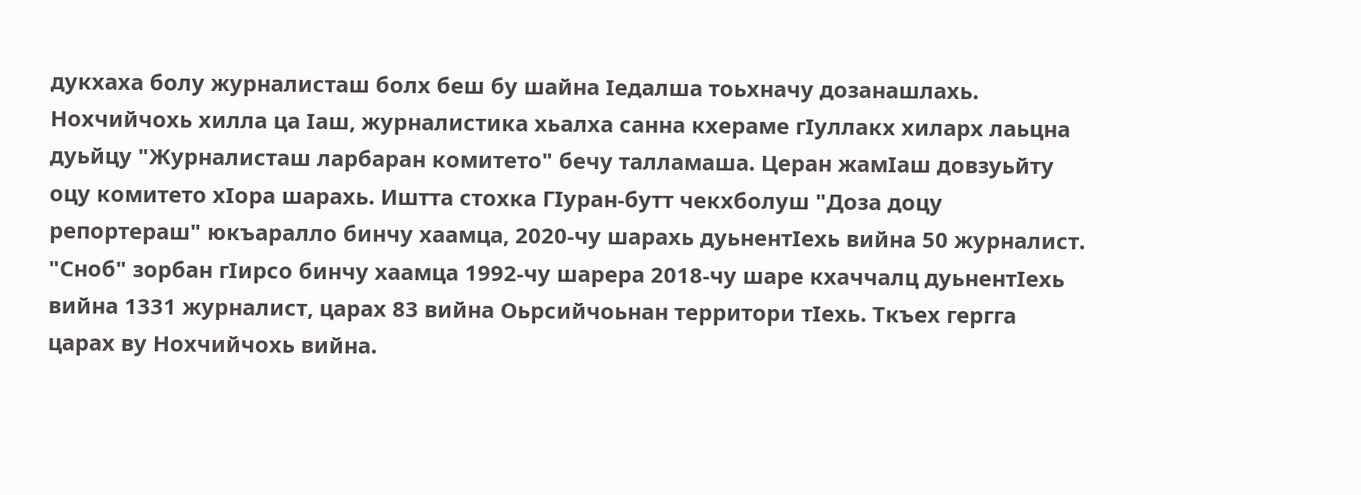дукхаха болу журналисташ болх беш бу шайна Iедалша тоьхначу дозанашлахь.
Нохчийчохь хилла ца Iаш, журналистика хьалха санна кхераме гIуллакх хиларх лаьцна дуьйцу "Журналисташ ларбаран комитето" бечу талламаша. Церан жамIаш довзуьйту оцу комитето хIора шарахь. Иштта стохка ГIуран-бутт чекхболуш "Доза доцу репортераш" юкъаралло бинчу хаамца, 2020-чу шарахь дуьнентIехь вийна 50 журналист.
"Сноб" зорбан гIирсо бинчу хаамца 1992-чу шарера 2018-чу шаре кхаччалц дуьнентIехь вийна 1331 журналист, царах 83 вийна Оьрсийчоьнан территори тIехь. Ткъех гергга царах ву Нохчийчохь вийна.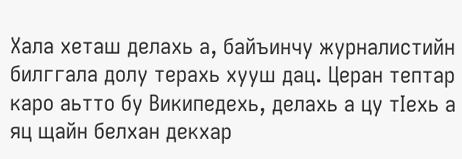Хала хеташ делахь а, байъинчу журналистийн билггала долу терахь хууш дац. Церан тептар каро аьтто бу Википедехь, делахь а цу тIехь а яц щайн белхан декхар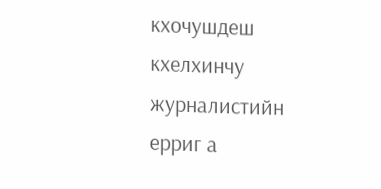кхочушдеш кхелхинчу журналистийн ерриг а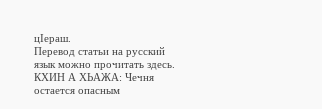цIераш.
Перевод статьи на русский язык можно прочитать здесь.
КХИН А ХЬАЖА: Чечня остается опасным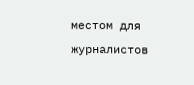местом для журналистов